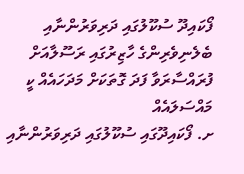ފޯކައިދޫ ސުކޫލުގައި ދަރިވަރުންނާއި ބެލެނިވެރިންގެ ހާޒިރުގައި ރަސޫލާއަށް ފުރައްސާރަވާ ފަދަ ގޮތަކަށް މަދަހައެއް ކީ މައްސަލައެއް
ށ. ފޯކައިދޫގައި ސުކޫލުގައި ދަރިވަރުންނާއި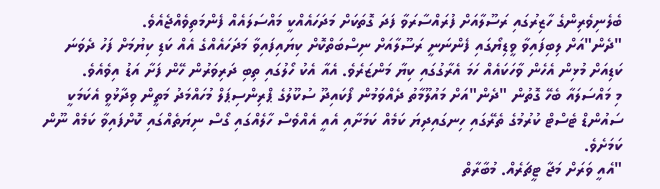ބެލެނިވެރިންގެ ހާޒިރުގައި ރަސޫލާއަށް ފުރައްސާރަވާ ފަދަ ގޮތަކަށް މަދަހައެއްކީ މައްސަލައެއް ފެންމަތިވެއްޖެއެވެ.
"ދެން"އަށް ލިބިފައިވާ ވީޑިޔޯގައި ފެންނަނީ ރަސޫލާއަށް ނިސްބަތްކޮށް ކިޔައިފައިވާ މަދަހައެއްގެ އެއް ކަޑި ކިޔުމަށް ފަހު ދެވަނަ ކަޑިއަށް މުޅިން އެހެން ވާހަކައެއް ހަމަ އެރާގުގައި ކިޔާ މަންޒަރެވެ. އެއާ އެކު ހޯލުގައި ތިބި ދަރިވަރުން ހޭން ފަށާ އަޑު އިވެއެވެ.
މި މައްސަލައާ ބެހޭ ގޮތުން "ދެން"އަށް މައުލޫމާތު ދެއްވަމުން ފޯކައިދޫ ސުކޫލުގެ ޕްރިންސިޕަލް މުހައްމަދު މަތީން ވިދާޅުވީ އެކަމަކީ ސައުންޑް ޓެސްޓް ކުރުމުގެ ތެރޭގައި ހިނގައިދިޔަ ކަމެއް ކަމަށާއި އެއީ އެއްވެސް ހާލެއްގައި ގޯސް ނިޔަތެއްގައި ކޮށްފައިވާ ކަމެއް ނޫން ކަމަށެވެ.
"އެއީ ވަރަށް މަޖާ ޓީޗަރެއް. މުބާރާތް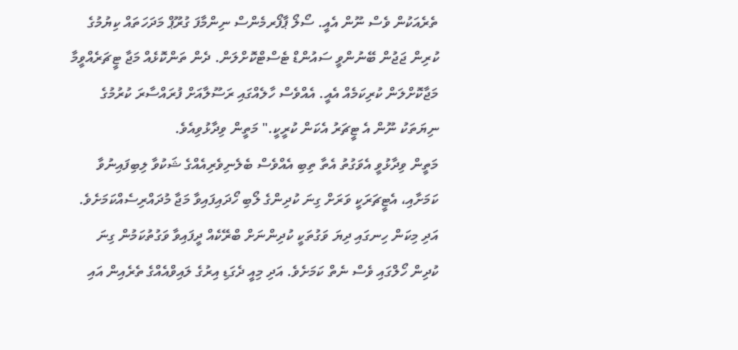ތެރެއަކުން ވެސް ނޫން އެއީ. ސޯލޯ ޕާފޯރމެންސް ނިންމާފަ ގުރޫޕް މަދަހަތައް ކިޔުމުގެ ކުރިން ޖަޖުން ބޭނުންވީ ސައުންޑް ޓެސްޓްކޮށްލަން. ދެން ތަންކޮޅެއް މަޖާ ޓީޗަރެއްވީމާ މަޖާކޮށްލަން ކުރިކަމެއް އެއީ. އެއްވެސް ހާލެއްގައި ރަސޫލާއަށް ފުރައްސާރަ ކުރުމުގެ ނިޔަތަކު ނޫން އެ ޓީޗަރު އެކަން ކުރީކީ." މަތީން ވިދާޅުވިއެވެ.
މަތީން ވިދާޅުވީ އެވަގުތު އެތާ ތިބި އެއްވެސް ބެލެނިވެރިއެއްގެ ޝަކުވާ ލިބިފައިނުވާ ކަމަށާއި، އެޓީޗަރަކީ ވަރަށް ގިނަ ކުދިންގެ ލޯބި ހޯދައިފައިވާ މަޖާ މުދައްރިސެއްކަމަށެވެ. އަދި މިކަން ހިނގައި ދިޔަ ވަގުތަކީ ކުދިންނަށް ބްރޭކެއް ދީފައިވާ ވަގުތުކަމުން ގިނަ ކުދިން ހޯލްގައި ވެސް ނެތް ކަމަށެވެ. އަދި މިއީ ދެގަޑި އިރުގެ ލައިވްއެއްގެ ތެރެއިން އައި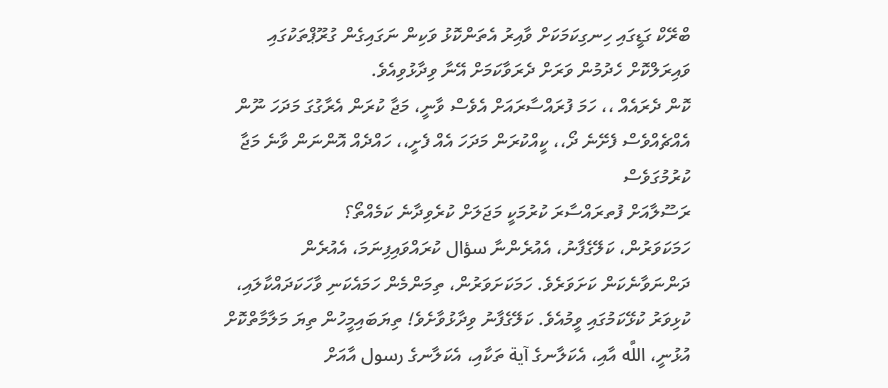ބްރޭކް ގަޑީގައި ހިނގިކަމަކަށް ވާއިރު އެތަންކޮޅު ވަކިން ނަގައިގެން ގުރޫޕްތަކުގައި ވައިރަލްކޮށް ހެދުމުން ވަރަށް ދެރަވާކަމަށް އޭނާ ވިދާޅުވިއެވެ.
ކޮން ދެރައެއް ،، ހަމަ ފުރައްސާރައަށް އެވެސް ވާނީ، މަޖާ ކުރަން އެރާގުގަ މަދަހަ ނޫން އެއްޗެއްވެސް ފެށޭނެ ދޯ،، ކީއްކުރަން މަދަހަ އެއް ފެށީ،، ހައްދެއް އޮންނަން ވާނެ މަޖާ ކުރުމުގަވެސް
ރަސޫލާއަށް ފުތރައްސާރަ ކުރުމަކީ މަޖަލަށް ކުރެވިދާނެ ކަމެއްތޯ؟
ހަމަކަވަރުން، ކަލޭގެފާނު، އެއުރެންނާ سؤال ކުރައްވައިފިނަމަ، އެއުރެން ދަންނަވާނެކަން ކަށަވަރެވެ. ހަމަކަށަވަރުން، ތިމަންމެން ހަމައެކަނި ވާހަކަދައްކާލައި، ކުޅިވަރު ކުޅޭކަމުގައި ވީމުއެވެ. ކަލޭގެފާނު ވިދާޅުވާށެވެ! ތިޔަބައިމީހުން ތިޔަ މަލާމާތްކޮށް އުޅުނީ، اللَّه އާއި، އެކަލާނގެ آية ތަކާއި، އެކަލާނގެ رسول އާއަށް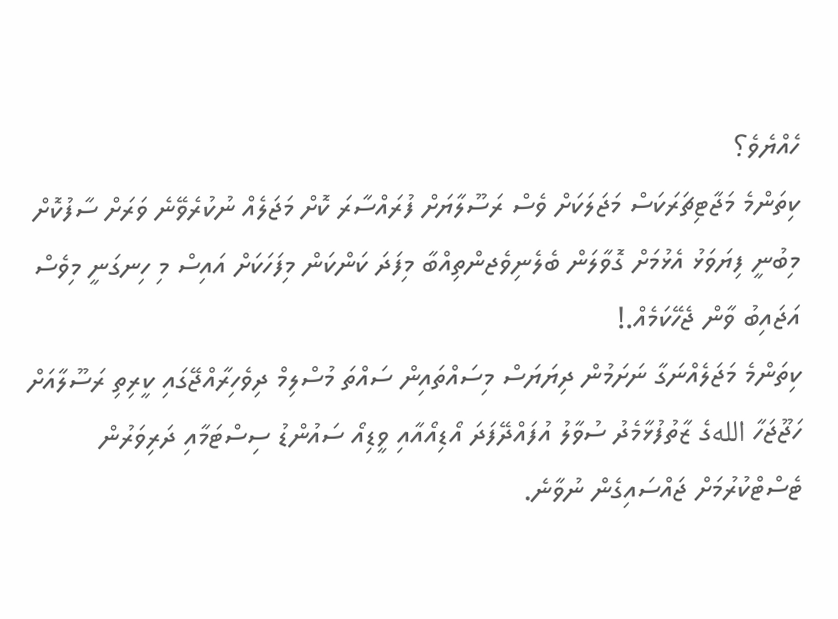ހެއްޔެވެ؟
ކިތަންމެ މަޖާޓިޗަރަކަސް މަޖަލަކަށް ވެސް ރަސޫލާޔަށް ފުރައްސާރަ ކޮށް މަޖަލެއް ނުކުރެވޭނެ ވަރަށް ސާފުކޮށް މިބުނީ ފިޔަވަޅު އެޅުމަށް ގޮވާލަން ބެލެނިވެޖންތިއްބާ މިފަދަ ކަންކަން މިފަހަކަށް އައިސް މި ހިނގަނީ މިވެސް އަޖައިބު ވާން ޖެހޭކަމެއް.!
ކިތަންމެ މަޖަލެއްނަގާ ނަށަމުން ދިޔަޔަސް މިސައްތައިން ސައްތަ މުސްލިމް ދިވެހިރާއްޖޭގައި ކީރިތި ރަސޫލާއަށް ހަޖޫޖަހާ اللهގެ ޒާތުފުޅާމެދު ސުވާލު އުފައްދޭފަދަ އޯޑިއޯއާއި ވީޑިއޯ ސައުންޑު ސިސްޓަމާއި ދަރިވަރުން ޓެސްޓްކުރުމަށް ޖައްސައިގެން ނުވާނެ.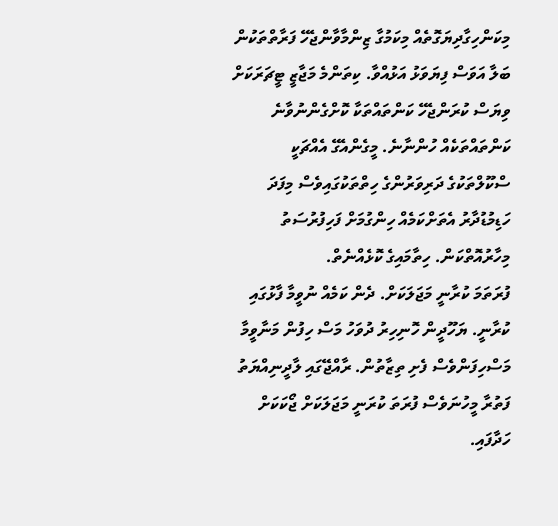މިކަންހިގާދިޔަގޮތެއް މިކަމުގާ ޒިންމާވާންޖެހޭ ފަރާތްތަކުން ބަލާ އަވަސް ފިޔަވަޅު އަޅުއްވާ. ކިތަންމެ މަޖާޒީ ޓީޗަރަކަށް ވިޔަސް ކުރަންޖެހޭ ކަންތައްތަކާ ކޮށްގެންނުވާނެ ކަންތައްތަކެއް ހުންނާނެ. މީގެންއެގޭ އެއްޗަކީ ސްކޫލްތަކުގެ ދަރިވަރުންގެ ހިތްތަކުގައިވެސް މިފަދަ ހަޑިމުޑުދާރު އެތަށްކަމެއް ހިންގުމަށް ފަހިފުރުސަތު މިހާރުއޮތްކަން. ހިތާމައިގެ ކޮޅެއްނެތް.
ފުރަތަމަ ކުރާނީ މަޖަލަކަށް. ދެން ކަމެއް ނުވީމާ ފާޅުގައި ކުރާނީ. ޔަހޫދީން ހޮނިހިރު ދުވަހު މަސް ހިފުން މަނާވީމާ މަސްހިފަންވެސް ފެށި ތިޒާތުން. ރާއްޖޭގައި ލާދީނިއްޔަތު ފަތުރާ މީހުނަވެސް ފުރަތަ ކުރަނީ މަޖަލަކަށް ޖޯކަކަށް ހަދާފައި.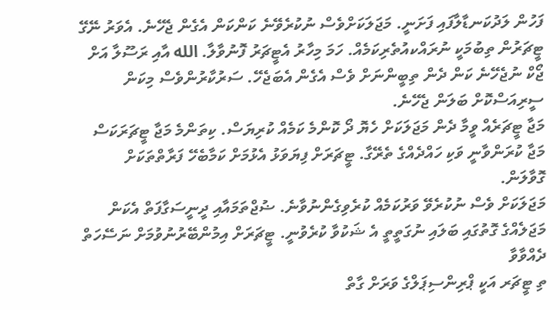ފަހުން ލަދުކަނޑާލާފައި ފަށަނީ. މަޖަލަކަށްވެސް ނުކުރެވޭނެ ކަންކަން އެގެން ޖެހޭނެ. އެވަރު ނޭގޭ ޓީޗަރުން ތިބުމަކީ ނުރައްކއުތެރިކަމެއް. ހަމަ މިހާރު އެޓީޗަރު ފޮނުވާލާ. الله އާއި ރަސޫލާ އަށް ޖޯކް ނުޖެހޭނެ ކަން ދެން ތިބީންނަށް ވެސް އެގެން އެބަޖެހޭ. ސަރުކާރުންވެސް މިކަން ސީރިއަސްކޮށް ބަލަން ޖެހޭނެ.
މަޖާ ޓީޗަރެއް ވީމާ ދެން މަޖަލަކަށް ހެޔޮ ދޯ ކޮންމެ ކަމެއް ކުރިޔަސް. ކިތަންމެ މަޖާ ޓީޗަރަކަސް މަޖާ ކުރަންވާނީ ވަކި ހައްދެއްގެ ތެރޭގާ. ޓީޗަރަށް ފިޔަވަޅު އެޅުމަށް ކަމާބެހޭ ފަރާތްތަކަށް ގޮވާލަން.
މަޖަލަކަށް ވެސް ނުކުރެވޭ ވަރުކަމެއް ކުރެވިގެންނުވާނެ. ޟުޖްތަމައާއި ދީނީސަގާފަތް އެކަން މަޖަލެއްގެ ގޮތުގައި ބަލައި ނުގަތީތީ އެ ޝަކުވާ ކުރެވުނީ. ޓީޗަރަށް އިމުންބޭރުނުވުމަށް ނަސޭހަތް ދެއްވާވާ
ތި ޓީޗަރ އަކީ ޕްރިންސިޕަލްގެ ވަރަށް ގާތް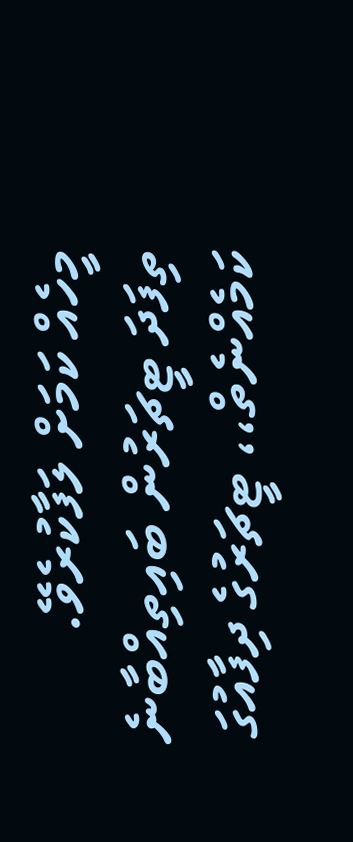މީހެއް ކަމަށް ލަފާކުރެވޭ.
ތިފަދަ ޓީޗަރުން ބައިތިއްބާނެ ކަމެއްނެތް،، ޓީޗަރުގެ ދިފާއުގަ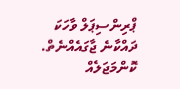ޕްރިންސިޕަލް ވާހަކަ ދައްކާނެ ޖާގައެއްނެތް. ކޮންމަޖަލެއް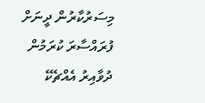މިސަރުކާރުން ދީނަށް ފުރައްސާރަ ކުރަމުން ދުވާއިރު އެއްޗެކޭ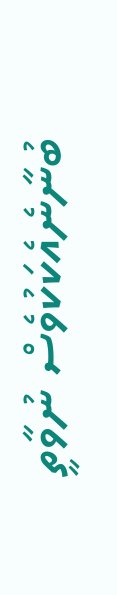ބުނާނެއެކަކުވެސް ނުވާތީ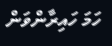ހަމަ ހައިރާންވަން